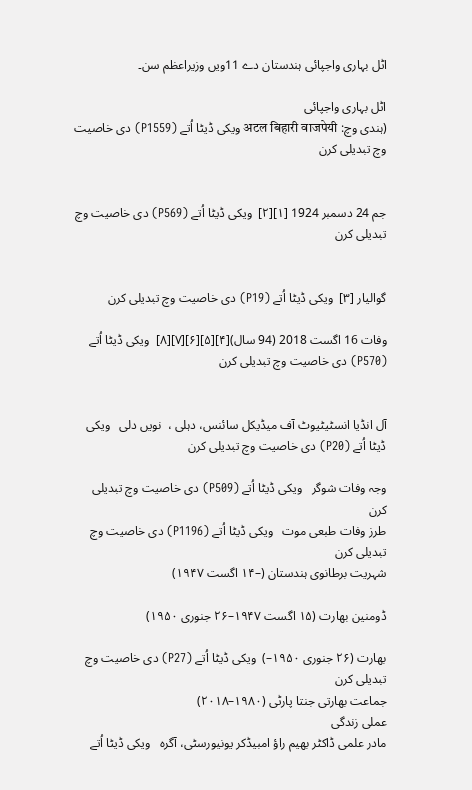اٹل بہاری واجپائی ہندستان دے 11ویں وزیراعظم سن۔

اٹل بہاری واجپائی
(ہندی وچ: अटल बिहारी वाजपेयी ویکی ڈیٹا اُتے (P1559) دی خاصیت وچ تبدیلی کرن


جم 24 دسمبر 1924 [۱][۲]  ویکی ڈیٹا اُتے (P569) دی خاصیت وچ تبدیلی کرن


گوالیار [۳]  ویکی ڈیٹا اُتے (P19) دی خاصیت وچ تبدیلی کرن

وفات 16 اگست 2018 (94 سال)[۴][۵][۶][۷][۸]  ویکی ڈیٹا اُتے (P570) دی خاصیت وچ تبدیلی کرن


آل انڈیا انسٹیٹیوٹ آف میڈیکل سائنس، دہلی ،  نویں دلی   ویکی ڈیٹا اُتے (P20) دی خاصیت وچ تبدیلی کرن

وجہ وفات شوگر   ویکی ڈیٹا اُتے (P509) دی خاصیت وچ تبدیلی کرن
طرز وفات طبعی موت   ویکی ڈیٹا اُتے (P1196) دی خاصیت وچ تبدیلی کرن
شہریت برطانوی ہندستان (–۱۴ اگست ۱۹۴۷)

ڈومنین بھارت (۱۵ اگست ۱۹۴۷–۲۶ جنوری ۱۹۵۰)

بھارت (۲۶ جنوری ۱۹۵۰–)  ویکی ڈیٹا اُتے (P27) دی خاصیت وچ تبدیلی کرن
جماعت بھارتی جنتا پارٹی (۱۹۸۰–۲۰۱۸)
عملی زندگی
مادر علمی ڈاکٹر بھیم راؤ امبیڈکر یونیورسٹی، آگرہ   ویکی ڈیٹا اُتے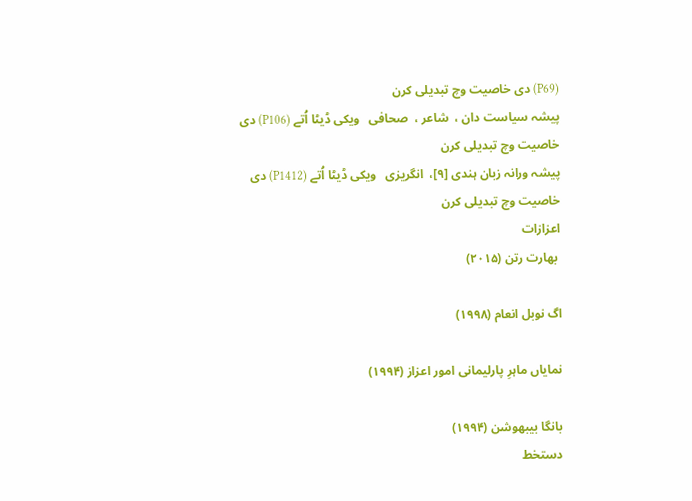(P69) دی خاصیت وچ تبدیلی کرن
پیشہ سیاست دان ،  شاعر ،  صحافی   ویکی ڈیٹا اُتے (P106) دی خاصیت وچ تبدیلی کرن
پیشہ ورانہ زبان ہندی [۹]،  انگریزی   ویکی ڈیٹا اُتے (P1412) دی خاصیت وچ تبدیلی کرن
اعزازات
 بھارت رتن (۲۰۱۵)

اگ نوبل انعام (۱۹۹۸)

نمایاں ماہرِ پارلیمانی امور اعزاز (۱۹۹۴)

بانگا بیبھوشن (۱۹۹۴)
دستخط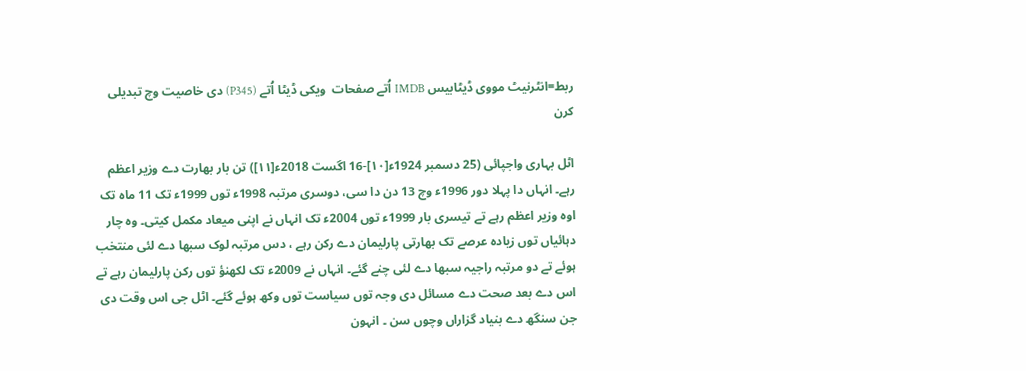ربط=انٹرنیٹ مووی ڈیٹابیس IMDB اُتے صفحات  ویکی ڈیٹا اُتے (P345) دی خاصیت وچ تبدیلی کرن

اٹل بہاری واجپائی (25 دسمبر 1924ء[۱۰]-16 اگست 2018ء[۱۱]) تن بار بھارت دے وزیر اعظم رہے۔ انہاں دا پہلا دور 1996ء وچ 13 دن دا سی، دوسری مرتبہ 1998ء توں 1999ء تک 11 ماہ تک اوہ وزیر اعظم رہے تے تیسری بار 1999ء توں 2004ء تک انہاں نے اپنی میعاد مکمل کيتی۔ وہ چار دہائیاں توں زیادہ عرصے تک بھارتی پارلیمان دے رکن رہے ، دس مرتبہ لوک سبھا دے لئی منتخب ہوئے تے دو مرتبہ راجیہ سبھا دے لئی چنے گئے۔ انہاں نے 2009ء تک لکھنؤ توں رکن پارلیمان رہے تے اس دے بعد صحت دے مسائل دی وجہ توں سیاست توں وکھ ہوئے گئے۔ اٹل جی اس وقت دی جن سنگھ دے بنیاد گزاراں وچوں سن ۔ انہون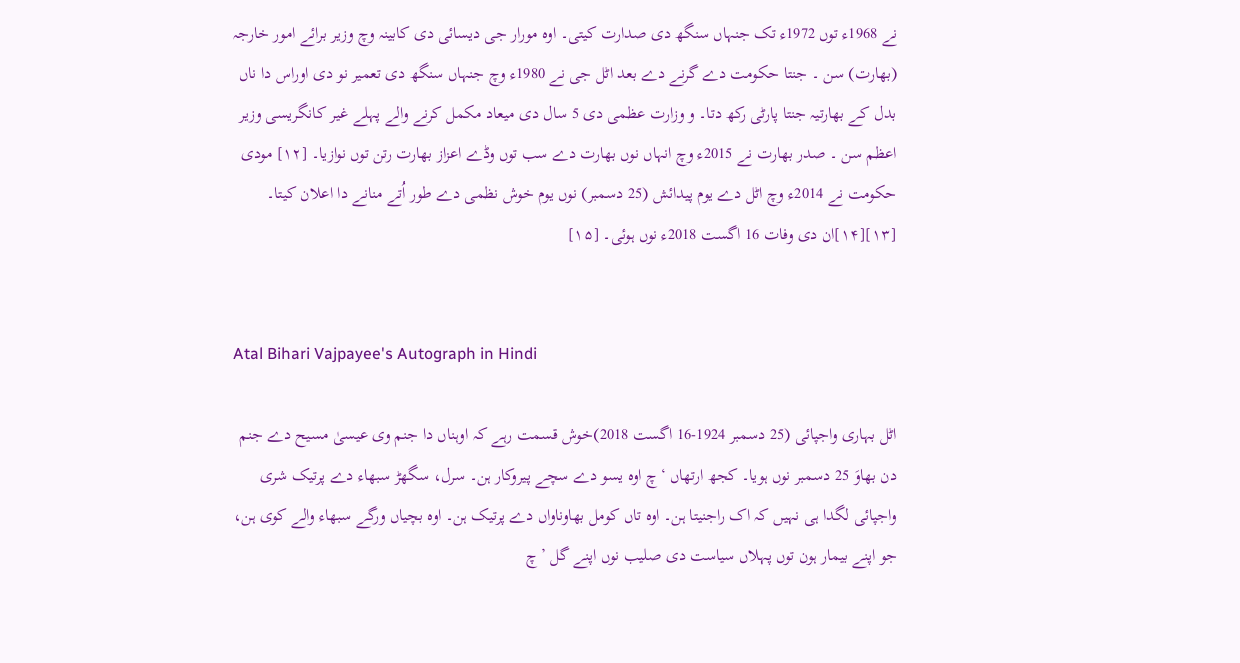نے 1968ء توں 1972ء تک جنہاں سنگھ دی صدارت کيتی۔ اوہ مورار جی دیسائی دی کابینہ وچ وزیر برائے امور خارجہ (بھارت) سن ۔ جنتا حکومت دے گرنے دے بعد اٹل جی نے 1980ء وچ جنہاں سنگھ دی تعمیر نو دی اوراس دا ناں بدل کے بھارتیہ جنتا پارٹی رکھ دتا۔ و وزارت عظمی دی 5 سال دی میعاد مکمل کرنے والے پہلے غیر کانگریسی وزیر اعظم سن ۔ صدر بھارت نے 2015ء وچ انہاں نوں بھارت دے سب توں وڈے اعزاز بھارت رتن توں نوازیا۔ [۱۲] مودی حکومت نے 2014ء وچ اٹل دے یوم پیدائش (25 دسمبر) نوں یوم خوش نظمی دے طور اُتے منانے دا اعلان کيتا۔ [۱۳][۱۴]ان دی وفات 16 اگست 2018ء نوں ہوئی۔ [۱۵]


Atal Bihari Vajpayee's Autograph in Hindi

اٹل بہاری واجپائی (25 دسمبر 1924-16 اگست 2018)خوش قسمت رہے کہ اوہناں دا جنم وی عیسیٰ مسیح دے جنم دن بھاوَ 25 دسمبر نوں ہویا۔ کجھ ارتھاں ‘چ اوہ یسو دے سچے پیروکار ہن۔ سرل، سگھڑ سبھاء دے پرتیک شری واجپائی لگدا ہی نہیں کہ اک راجنیتا ہن۔ اوہ تاں کومل بھاوناواں دے پرتیک ہن۔ اوہ بچیاں ورگے سبھاء والے کوی ہن، جو اپنے بیمار ہون توں پہلاں سیاست دی صلیب نوں اپنے گل ’چ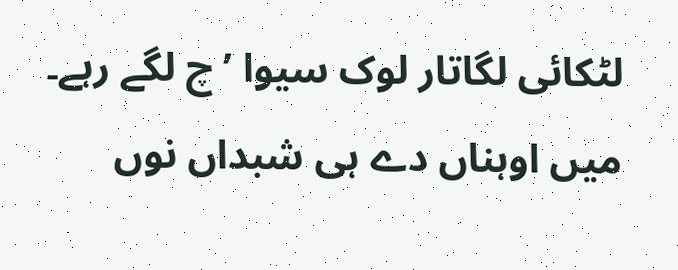لٹکائی لگاتار لوک سیوا ’چ لگے رہے۔ میں اوہناں دے ہی شبداں نوں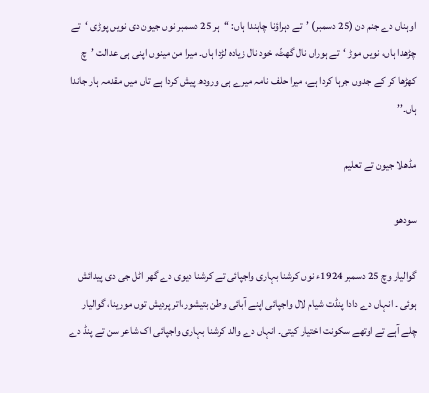اوہناں دے جنم دن (25 دسمبر) ’تے دہراؤنا چاہندا ہاں: ‘‘ہر 25 دسمبر نوں جیون دی نویں پوڑی ‘تے چڑھدا ہاں، نویں موڑ ‘تے ہوراں نال گھٹّ، خود نال زیادہ لڑدا ہاں۔ میرا من مینوں اپنی ہی عدالت ’چ کھڑھا کر کے جدوں جرہا کردا ہے، میرا حلف نامہ میرے ہی ورودھ پیش کردا ہے تاں میں مقدمہ ہار جاندا ہاں۔’’

مڈھلا جیون تے تعلیم

سودھو

گوالیار وچ 25 دسمبر 1924ء نوں کرشنا بہاری واجپائی تے کرشنا دیوی دے گھر اٹل جی دی پیدائش ہوئی ۔ انہاں دے دادا پنڈت شیام لال واجپائی اپنے آبائی وطن بتیشور،اتر پردیش توں مورینا، گوالیار چلے آہے تے اوتھے سکونت اختیار کيتی۔ انہاں دے والد کرشنا بہاری واجپائی اک شاعر سن تے پنڈ دے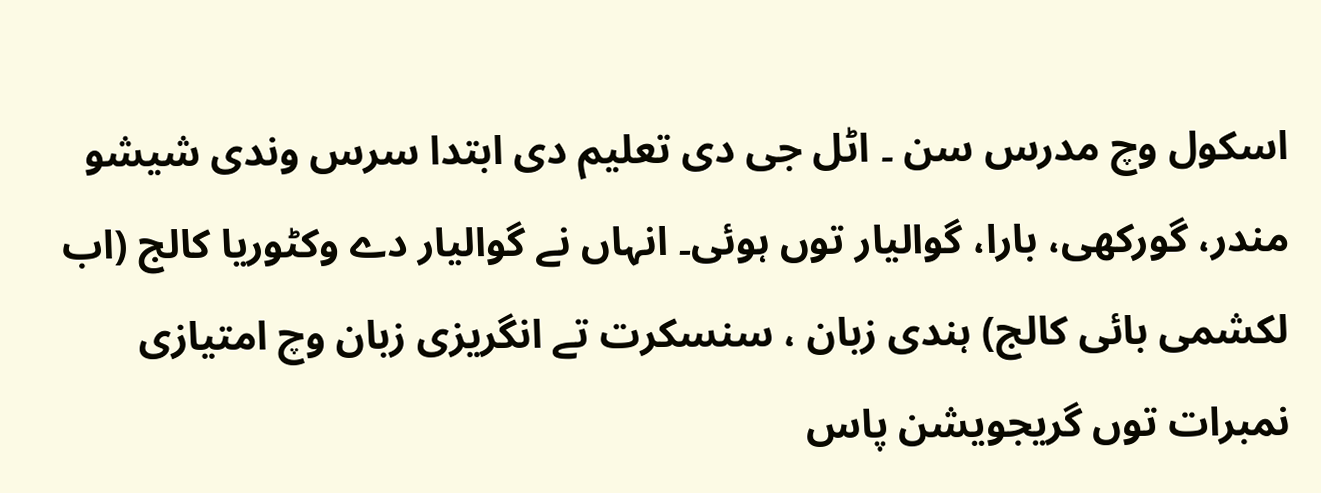اسکول وچ مدرس سن ۔ اٹل جی دی تعلیم دی ابتدا سرس وندی شیشو مندر، گورکھی، بارا، گوالیار توں ہوئی۔ انہاں نے گوالیار دے وکٹوریا کالج (اب لکشمی بائی کالج) ہندی زبان ، سنسکرت تے انگریزی زبان وچ امتیازی نمبرات توں گریجویشن پاس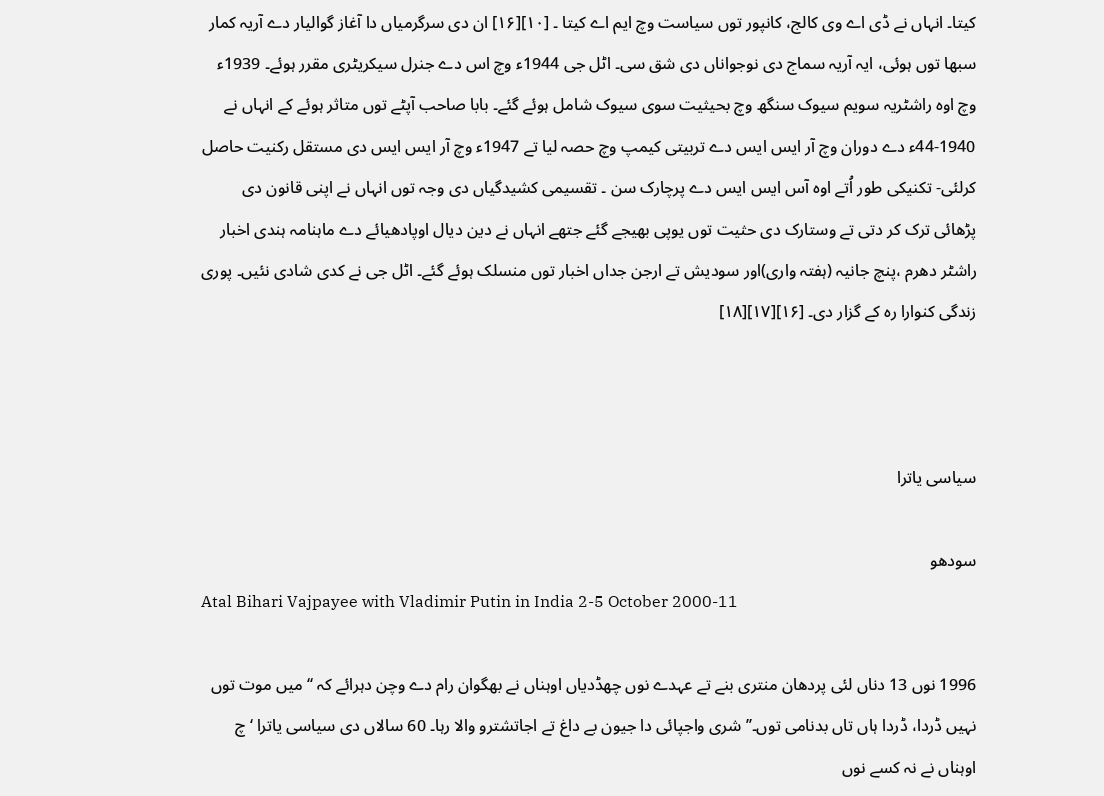کيتا۔ انہاں نے ڈی اے وی کالج، کانپور توں سیاست وچ ایم اے کيتا ۔ [۱۰][۱۶] ان دی سرگرمیاں دا آغاز گوالیار دے آریہ کمار سبھا توں ہوئی، ایہ آریہ سماج دی نوجواناں دی شق سی۔ اٹل جی 1944ء وچ اس دے جنرل سیکریٹری مقرر ہوئے۔ 1939ء وچ اوہ راشٹریہ سویم سیوک سنگھ وچ بحیثیت سوی سیوک شامل ہوئے گئے۔ بابا صاحب آپٹے توں متاثر ہوئے کے انہاں نے 1940-44ء دے دوران وچ آر ایس ایس دے تربيتی کیمپ وچ حصہ لیا تے 1947ء وچ آر ایس ایس دی مستقل رکنیت حاصل کرلئی- تکنیکی طور اُتے اوہ آس ایس ایس دے پرچارک سن ۔ تقسیمی کشیدگیاں دی وجہ توں انہاں نے اپنی قانون دی پڑھائی ترک کر دتی تے وستارک دی حثیت توں یوپی بھیجے گئے جتھے انہاں نے دین دیال اوپادھیائے دے ماہنامہ ہندی اخبار راشٹر دھرم ،پنچ جانیہ (ہفتہ واری)اور سودیش تے ارجن جداں اخبار توں منسلک ہوئے گئے۔ اٹل جی نے کدی شادی نئيں۔ پوری زندگی کنوارا رہ کے گزار دی۔ [۱۶][۱۷][۱۸]



سیاسی یاترا

سودھو
Atal Bihari Vajpayee with Vladimir Putin in India 2-5 October 2000-11

1996 نوں 13 دناں لئی پردھان منتری بنے تے عہدے نوں چھڈدیاں اوہناں نے بھگوان رام دے وچن دہرائے کہ ‘‘میں موت توں نہیں ڈردا، ڈردا ہاں تاں بدنامی توں۔’’ شری واجپائی دا جیون بے داغ تے اجاتشترو والا رہا۔ 60 سالاں دی سیاسی یاترا ‘چ اوہناں نے نہ کسے نوں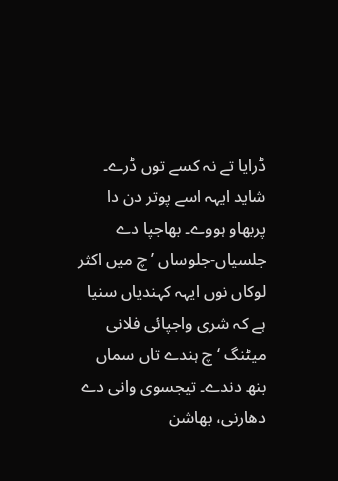ڈرایا تے نہ کسے توں ڈرے۔ شاید ایہہ اسے پوتر دن دا پربھاو ہووے۔ بھاجپا دے جلسیاں-جلوساں ’چ میں اکثر لوکاں نوں ایہہ کہندیاں سنیا ہے کہ شری واجپائی فلانی میٹنگ ‘چ ہندے تاں سماں بنھ دندے۔ تیجسوی وانی دے دھارنی، بھاشن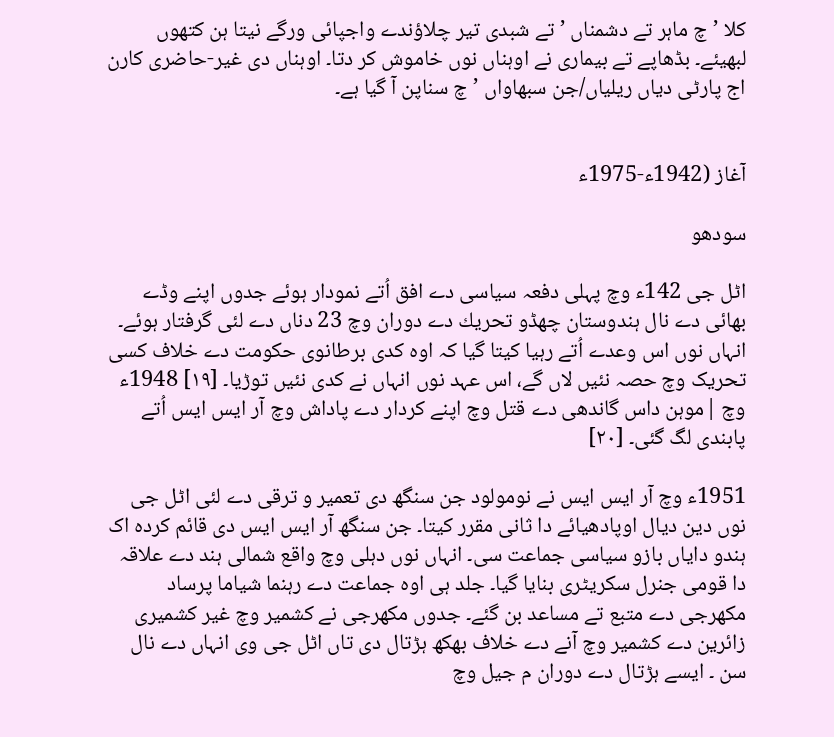کلا ’چ ماہر تے دشمناں ’تے شبدی تیر چلاؤندے واجپائی ورگے نیتا ہن کتھوں لبھیئے۔ بڈھاپے تے بیماری نے اوہناں نوں خاموش کر دتا۔ اوہناں دی غیر-حاضری کارن اج پارٹی دیاں ریلیاں/جن سبھاواں ’چ سناپن آ گیا ہے۔


آغاز (1942ء-1975ء

سودھو

اٹل جی 142ء وچ پہلی دفعہ سیاسی دے افق اُتے نمودار ہوئے جدوں اپنے وڈے بھائی دے نال ہندوستان چھڈو تحريك دے دوران وچ 23 دناں دے لئی گرفتار ہوئے۔ انہاں نوں اس وعدے اُتے رہیا کيتا گیا کہ اوہ کدی برطانوی حکومت دے خلاف کسی تحریک وچ حصہ نئيں لاں گے، اس عہد نوں انہاں نے کدی نئيں توڑیا۔ [۱۹] 1948ء وچ |موہن داس گاندھی دے قتل وچ اپنے کردار دے پاداش وچ آر ایس ایس اُتے پابندی لگ گئی۔ [۲۰]

1951ء وچ آر ایس ایس نے نومولود جن سنگھ دی تعمیر و ترقی دے لئی اٹل جی نوں دین دیال اوپادھیائے دا ثانی مقرر کيتا۔ جن سنگھ آر ایس ایس دی قائم کردہ اک ہندو دایاں بازو سیاسی جماعت سی۔ انہاں نوں دہلی وچ واقع شمالی ہند دے علاقہ دا قومی جنرل سکریٹری بنایا گیا۔ جلد ہی اوہ جماعت دے رہنما شیاما پرساد مکھرجی دے متبع تے مساعد بن گئے۔ جدوں مکھرجی نے کشمیر وچ غیر کشمیری زائرین دے کشمیر وچ آنے دے خلاف بھکھ ہڑتال دی تاں اٹل جی وی انہاں دے نال سن ۔ ايسے ہڑتال دے دوران م جیل وچ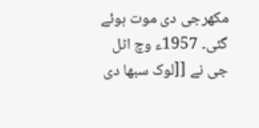مکھرجی دی موت ہوئے گئی۔ 1957ء وچ اٹل جی نے [[لوک سبھا دی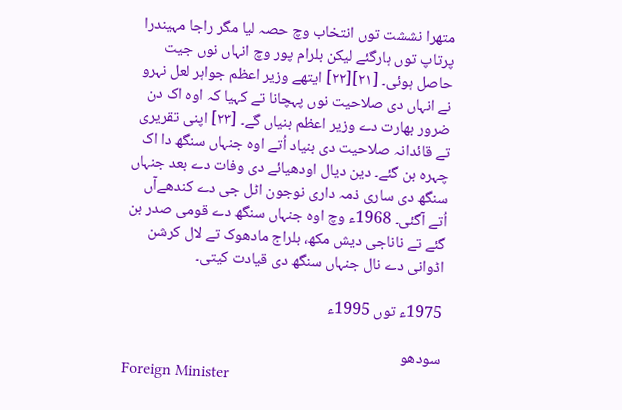متھرا نششت توں انتخاب وچ حصہ لیا مگر راجا مہیندرا پرتاپ توں ہارگئے لیکن بلرام پور وچ انہاں نوں جیت حاصل ہوئی۔ [۲۱][۲۲] ایتھے وزیر اعظم جواہر لعل نہرو نے انہاں دی صلاحیت نوں پہچانا تے کہیا کہ اوہ اک دن ضرور بھارت دے وزیر اعظم بنیاں گے۔ [۲۳] اپنی تقریری تے قائدانہ صلاحیت دی بنیاد اُتے اوہ جنہاں سنگھ دا اک چہرہ بن گئے۔ دین دیال اودھیائے دی وفات دے بعد جنہاں سنگھ دی ساری ذمہ داری نوجون اٹل جی دے کندھےآں اُتے آگئی۔ 1968ء وچ اوہ جنہاں سنگھ دے قومی صدر بن گئے تے ناناجی دیش مکھ، بلراج مادھوک تے لال کرشن اڈوانی دے نال جنہاں سنگھ دی قیادت کيتی۔

1975ء توں 1995ء

سودھو
Foreign Minister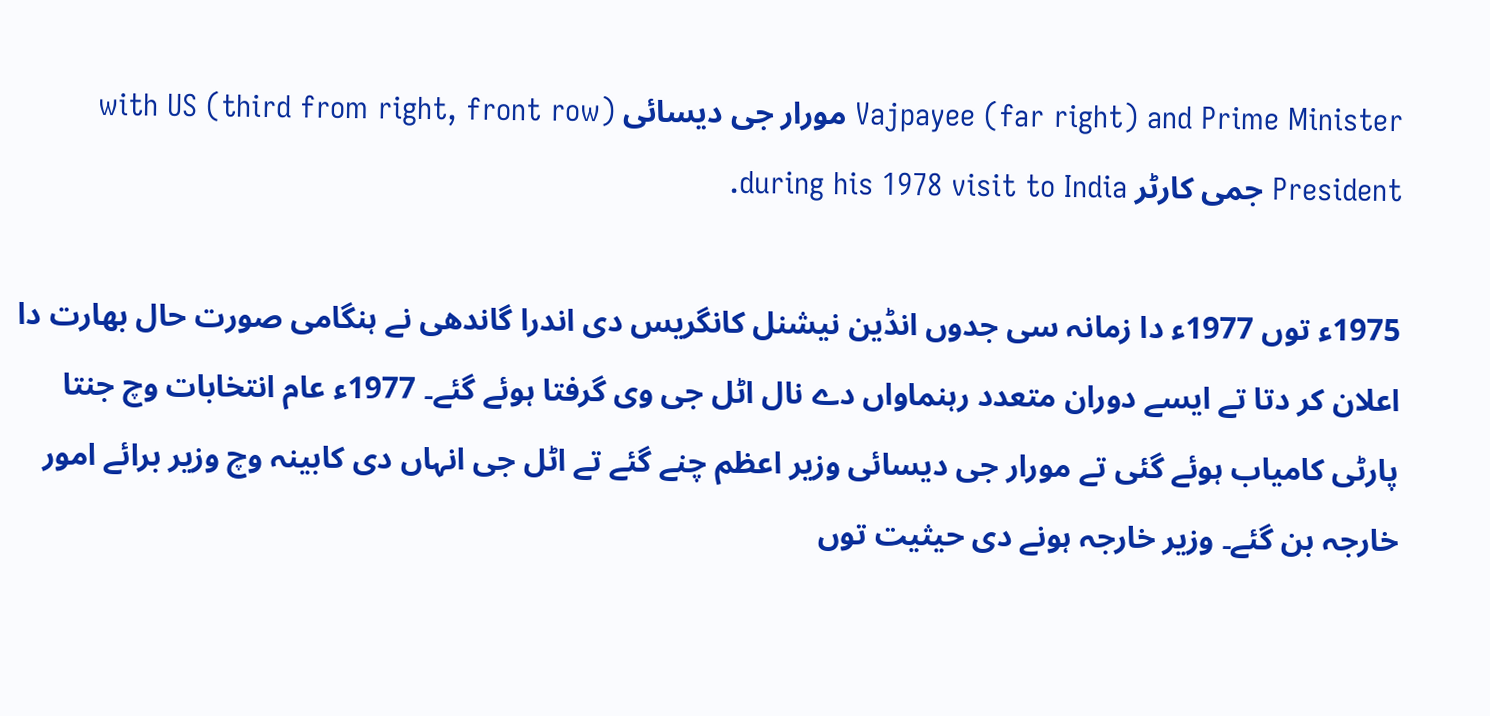Vajpayee (far right) and Prime Minister مورار جی دیسائی (third from right, front row) with US President جمی کارٹر during his 1978 visit to India.

1975ء توں 1977ء دا زمانہ سی جدوں انڈین نیشنل کانگریس دی اندرا گاندھی نے ہنگامی صورت حال بھارت دا اعلان کر دتا تے ايسے دوران متعدد رہنماواں دے نال اٹل جی وی گرفتا ہوئے گئے۔ 1977ء عام انتخابات وچ جنتا پارٹی کامیاب ہوئے گئی تے مورار جی دیسائی وزیر اعظم چنے گئے تے اٹل جی انہاں دی کابینہ وچ وزیر برائے امور خارجہ بن گئے۔ وزیر خارجہ ہونے دی حیثیت توں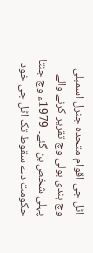اٹل جی اقوام متحدہ جنرل اسمبلی وچ ہندی بولی وچ تقریر کرنے والے پہلی شخص بن گئے۔ 1979ء وچ جنتا حکومت دے سقوط تک اٹل جی خود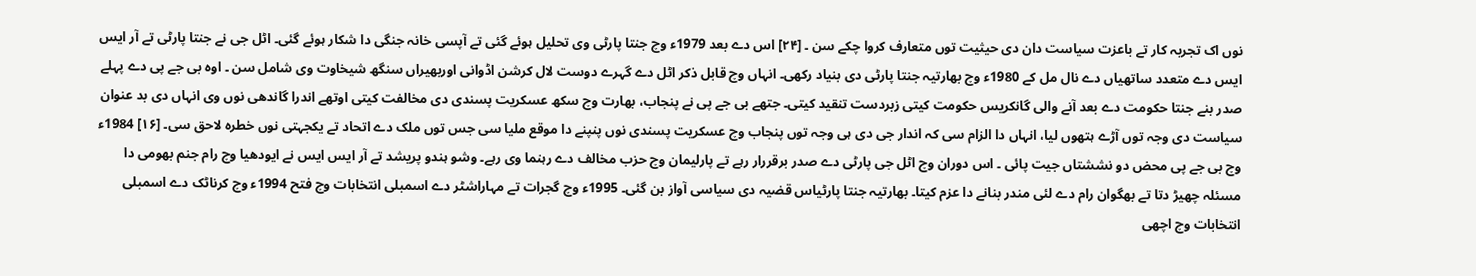نوں اک تجربہ کار تے باعزت سیاست دان دی حیثیت توں متعارف کروا چکے سن ۔ [۲۴] اس دے بعد 1979ء وچ جنتا پارٹی وی تحلیل ہوئے گئی تے آپسی خانہ جنگی دا شکار ہوئے گئی۔ اٹل جی نے جنتا پارٹی تے آر ایس ایس دے متعدد ساتھیاں دے نال مل کے 1980ء وچ بھارتیہ جنتا پارٹی دی بنیاد رکھی۔ انہاں وچ قابل ذکر اٹل دے گہرے دوست لال کرشن اڈوانی اوربھیراں سنگھ شیخاوت وی شامل سن ۔ اوہ بی جے پی دے پہلے صدر بنے جنتا حکومت دے بعد آنے والی گانکریس حکومت کیتی زبردست تنقید کيتی۔ جتھے بی جے پی نے پنجاب، بھارت وچ سکھ عسکریت پسندی دی مخالفت کيتی اوتھے اندرا گاندھی نوں وی انہاں دی بد عنوان سیاست دی وجہ توں آڑے ہتھوں لیا، انہاں دا الزام سی کہ اندار جی دی ہی وجہ توں پنجاب وچ عسکریت پسندی نوں پنپنے دا موقع ملیا سی جس توں ملک دے اتحاد تے یکجہتی نوں خطرہ لاحق سی۔ [۱۶] 1984ء وچ بی جے پی محض دو نششتاں جیت پائی ۔ اس دوران وچ اٹل جی پارٹی دے صدر برقررار رہے تے پارلیمان وچ حزب مخالف دے رہنما وی رہے۔ وشو ہندو پریشد تے آر ایس ایس نے ایودھیا وچ رام جنم بھومی دا مسئلہ چھیڑ دتا تے بھگوان رام دے لئی مندر بنانے دا عزم کيتا۔ بھارتیہ جنتا پارٹیاس قضیہ دی سیاسی آواز بن گئی۔ 1995ء وچ گجرات تے مہاراشٹر دے اسمبلی انتخابات وچ فتح 1994ء وچ کرناٹک دے اسمبلی انتخابات وچ اچھی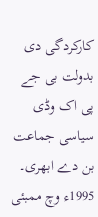کارکردگی دی بدولت بی جے پی اک وڈی سیاسی جماعت بن دے ابھری۔ 1995ء وچ ممبئی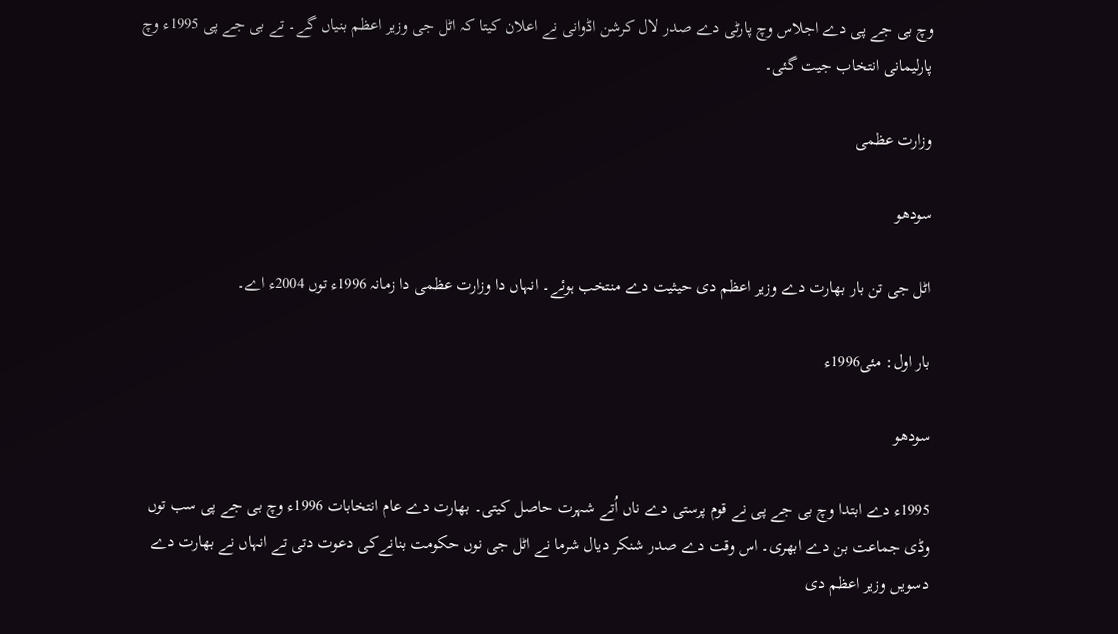وچ بی جے پی دے اجلاس وچ پارٹی دے صدر لال کرشن اڈوانی نے اعلان کيتا کہ اٹل جی وزیر اعظم بنیاں گے۔ تے بی جے پی 1995ء وچ پارلیمانی انتخاب جیت گئی۔

وزارت عظمی

سودھو

اٹل جی تن بار بھارت دے وزیر اعظم دی حیثیت دے منتخب ہوئے۔ انہاں دا وزارت عظمی دا زمانہ 1996ء توں 2004ء اے۔

بار اول: مئی1996ء

سودھو

1995ء دے ابتدا وچ بی جے پی نے قوم پرستی دے ناں اُتے شہرت حاصل کيتی۔ بھارت دے عام انتخابات 1996ء وچ بی جے پی سب توں وڈی جماعت بن دے ابھری۔ اس وقت دے صدر شنکر دیال شرما نے اٹل جی نوں حکومت بنانےکی دعوت دتی تے انہاں نے بھارت دے دسويں وزیر اعظم دی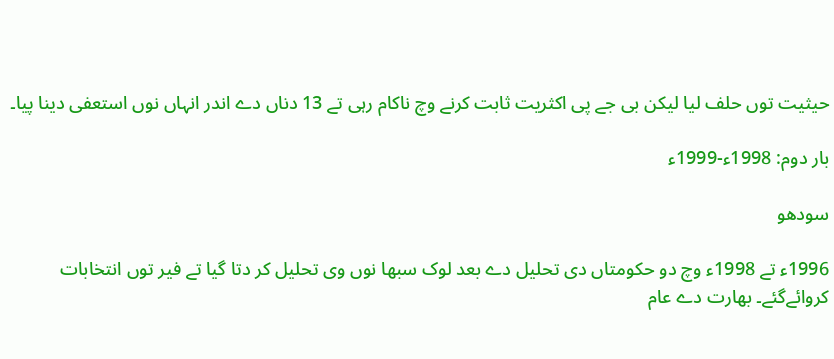حیثیت توں حلف لیا لیکن بی جے پی اکثریت ثابت کرنے وچ ناکام رہی تے 13 دناں دے اندر انہاں نوں استعفی دینا پيا۔

بار دوم: 1998ء-1999ء

سودھو

1996ء تے 1998ء وچ دو حکومتاں دی تحلیل دے بعد لوک سبھا نوں وی تحلیل کر دتا گیا تے فیر توں انتخابات کروائےگئے۔ بھارت دے عام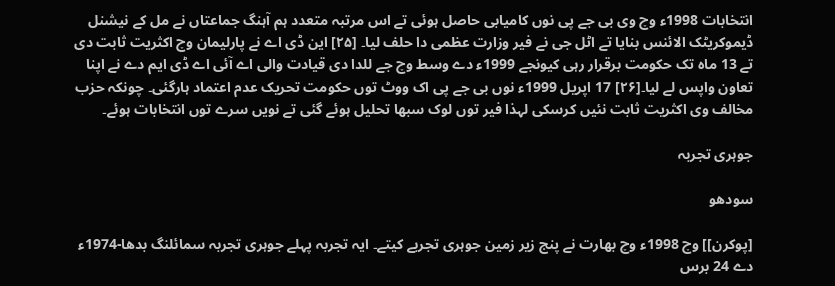انتخابات 1998ء وچ وی بی جے پی نوں کامیابی حاصل ہوئی تے اس مرتبہ متعدد ہم آہنگ جماعتاں نے مل کے نیشنل ڈیموکریٹک الائنس بنایا تے اٹل جی نے فیر وزارت عظمی دا حلف لیا۔ [۲۵] این ڈی اے نے پارلیمان وچ اکثریت ثابت دی تے 13 ماہ تک حکومت برقرار رہی کیونجے 1999ء دے وسط وچ جے للدا دی قیادت والی اے آئی اے ڈی ایم دے نے اپنا تعاون واپس لے لیا۔[۲۶] 17 اپریل 1999ء نوں بی جے پی اک ووٹ توں حکومت تحریک عدم اعتماد ہارگئی۔ چونکہ حزب مخالف وی اکثریت ثابت نئيں کرسکی لہذا فیر توں لوک سبھا تحلیل ہوئے گئی تے نويں سرے توں انتخابات ہوئے۔

جوہری تجربہ

سودھو

[پوکرن]] وچ 1998ء وچ بھارت نے پنج زیر زمین جوہری تجربے کیتے۔ ایہ تجربہ پہلے جوہری تجربہ سمائلنگ بدھا-1974ء دے 24 برس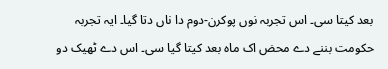بعد کيتا سی۔ اس تجربہ نوں پوکرن-دوم دا ناں دتا گیا۔ ایہ تجربہ حکومت بننے دے محض اک ماہ بعد کيتا گیا سی۔ اس دے ٹھیک دو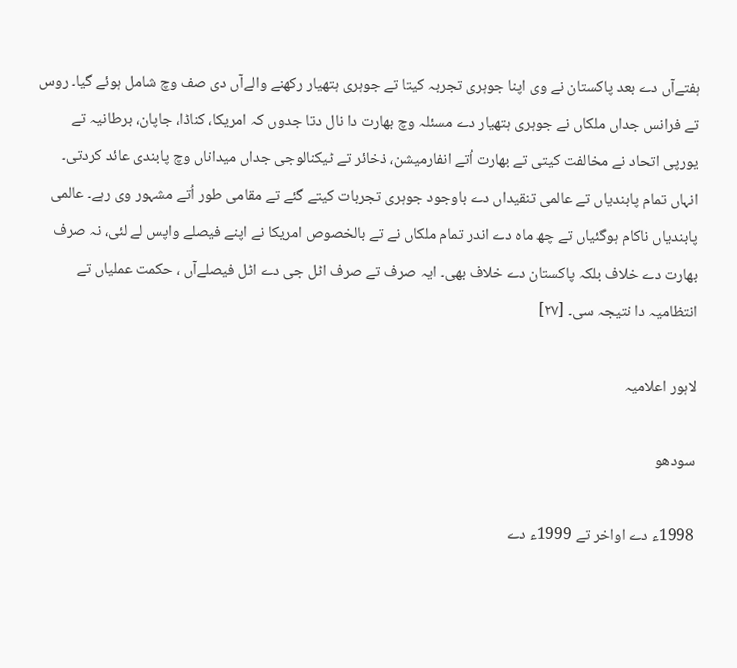ہفتےآں دے بعد پاکستان نے وی اپنا جوہری تجربہ کيتا تے جوہری ہتھیار رکھنے والےآں دی صف وچ شامل ہوئے گیا۔ روس تے فرانس جداں ملکاں نے جوہری ہتھیار دے مسئلہ وچ بھارت دا نال دتا جدوں کہ امریکا، کناڈا، جاپان، برطانیہ تے یورپی اتحاد نے مخالفت کيتی تے بھارت اُتے انفارمیشن، ذخائر تے ٹیکنالوجی جداں میداناں وچ پابندی عائد کردتی۔ انہاں تمام پابندیاں تے عالمی تنقیداں دے باوجود جوہری تجربات کیتے گئے تے مقامی طور اُتے مشہور وی رہے۔ عالمی پابندیاں ناکام ہوگئياں تے چھ ماہ دے اندر تمام ملکاں نے تے بالخصوص امریکا نے اپنے فیصلے واپس لے لئی، نہ صرف بھارت دے خلاف بلکہ پاکستان دے خلاف بھی۔ ایہ صرف تے صرف اٹل جی دے اٹل فیصلےآں ، حکمت عملیاں تے انتظامیہ دا نتیجہ سی۔ [۲۷]

لاہور اعلامیہ

سودھو

1998ء دے اواخر تے 1999ء دے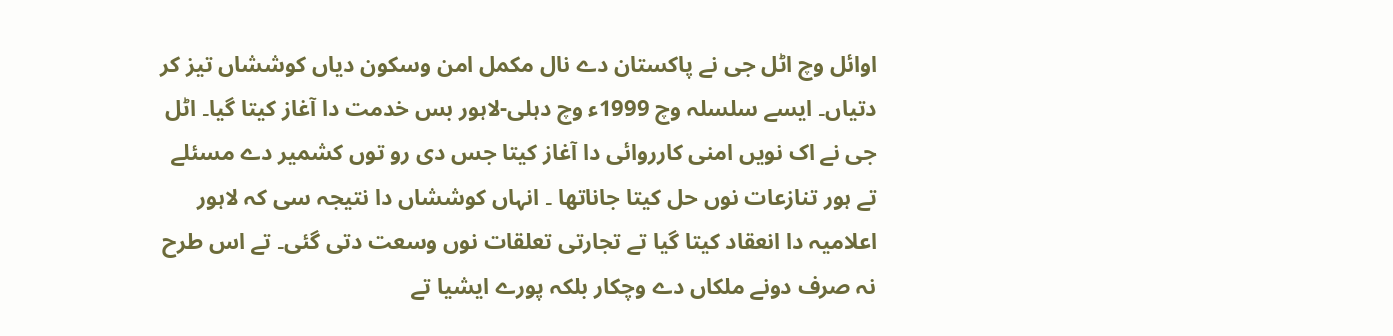اوائل وچ اٹل جی نے پاکستان دے نال مکمل امن وسکون دیاں کوششاں تیز کر دتیاں۔ ايسے سلسلہ وچ 1999ء وچ دہلی-لاہور بس خدمت دا آغاز کيتا گیا۔ اٹل جی نے اک نويں امنی کارروائی دا آغاز کيتا جس دی رو توں کشمیر دے مسئلے تے ہور تنازعات نوں حل کيتا جاناتھا ۔ انہاں کوششاں دا نتیجہ سی کہ لاہور اعلامیہ دا انعقاد کيتا گیا تے تجارتی تعلقات نوں وسعت دتی گئی۔ تے اس طرح نہ صرف دونے ملکاں دے وچکار بلکہ پورے ایشیا تے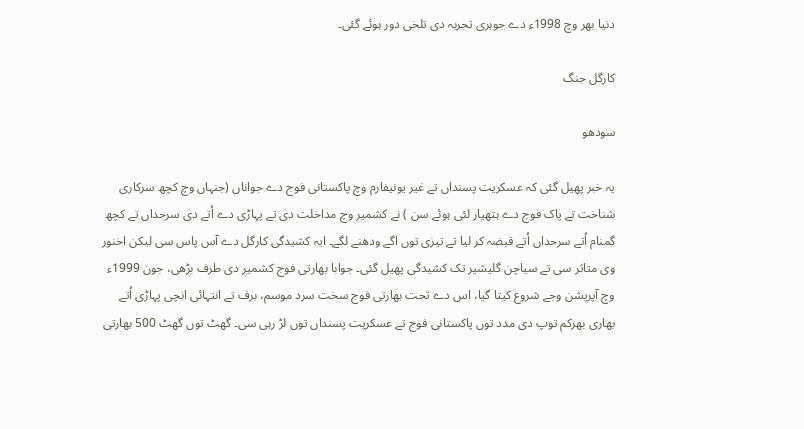دنیا بھر وچ 1998ء دے جوہری تجربہ دی تلخی دور ہوئے گئی۔

کارگل جنگ

سودھو

یہ خبر پھیل گئی کہ عسکریت پسنداں تے غیر یونیفارم وچ پاکستانی فوج دے جواناں (جنہاں وچ کچھ سرکاری شناخت تے پاک فوج دے ہتھیار لئی ہوئے سن ) نے کشمیر وچ مداخلت دی تے پہاڑی دے اُتے دی سرحداں تے کچھ گمنام اُتے سرحداں اُتے قبضہ کر ليا تے تیزی توں اگے ودھنے لگے۔ ایہ کشیدگی کارگل دے آس پاس سی لیکن اخنور وی متاثر سی تے سیاچن گلیشیر تک کشیدگی پھیل گئی۔ جوابا بھارتی فوج کشمیر دی طرف بڑھی، جون 1999ء وچ آپریشن وجے شروع کيتا گیا، اس دے تحت بھارتی فوج سخت سرد موسم، برف تے انتہائی انچی پہاڑی اُتے بھاری بھرکم توپ دی مدد توں پاکستانی فوج تے عسکریت پسنداں توں لڑ رہی سی۔ گھٹ توں گھٹ 500 بھارتی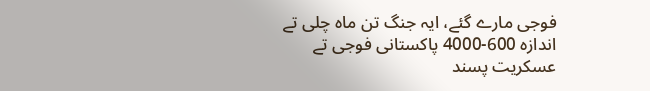فوجی مارے گئے، ایہ جنگ تن ماہ چلی تے اندازہ 600-4000 پاکستانی فوجی تے عسکریت پسند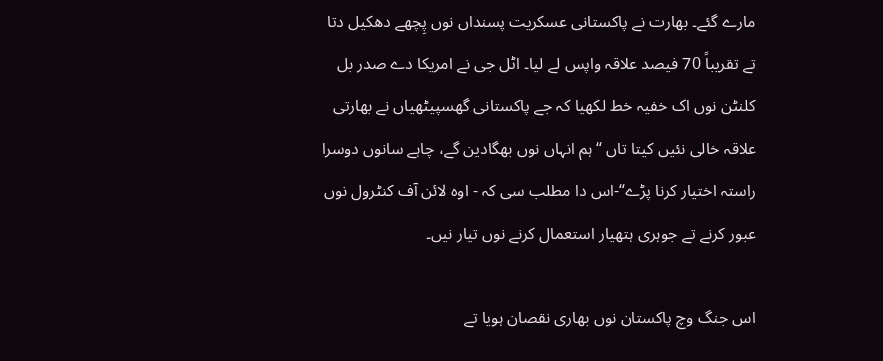مارے گئے۔ بھارت نے پاکستانی عسکریت پسنداں نوں پِچھے دھکیل دتا تے تقریباً 70 فیصد علاقہ واپس لے لیا۔ اٹل جی نے امریکا دے صدر بل کلنٹن نوں اک خفیہ خط لکھیا کہ جے پاکستانی گھسپیٹھیاں نے بھارتی علاقہ خالی نئيں کيتا تاں “ہم انہاں نوں بھگادین گے، چاہے سانوں دوسرا راستہ اختیار کرنا پڑے“-اس دا مطلب سی کہ - اوہ لائن آف کنٹرول نوں عبور کرنے تے جوہری ہتھیار استعمال کرنے نوں تیار نيں۔

اس جنگ وچ پاکستان نوں بھاری نقصان ہويا تے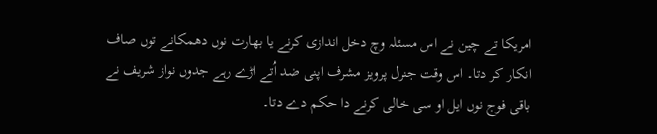امریکا تے چین نے اس مسئلہ وچ دخل اندازی کرنے یا بھارت نوں دھمکانے توں صاف انکار کر دتا۔ اس وقت جنرل پرویز مشرف اپنی ضد اُتے اڑے رہے جدوں نواز شریف نے باقی فوج نوں ایل او سی خالی کرنے دا حکم دے دتا۔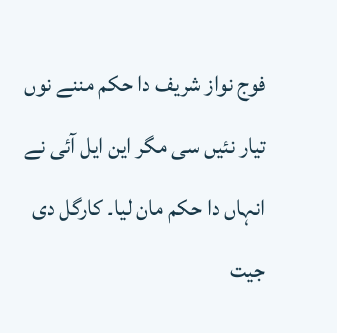فوج نواز شریف دا حکم مننے نوں تیار نئيں سی مگر این ایل آئی نے انہاں دا حکم مان لیا۔ کارگل دی جیت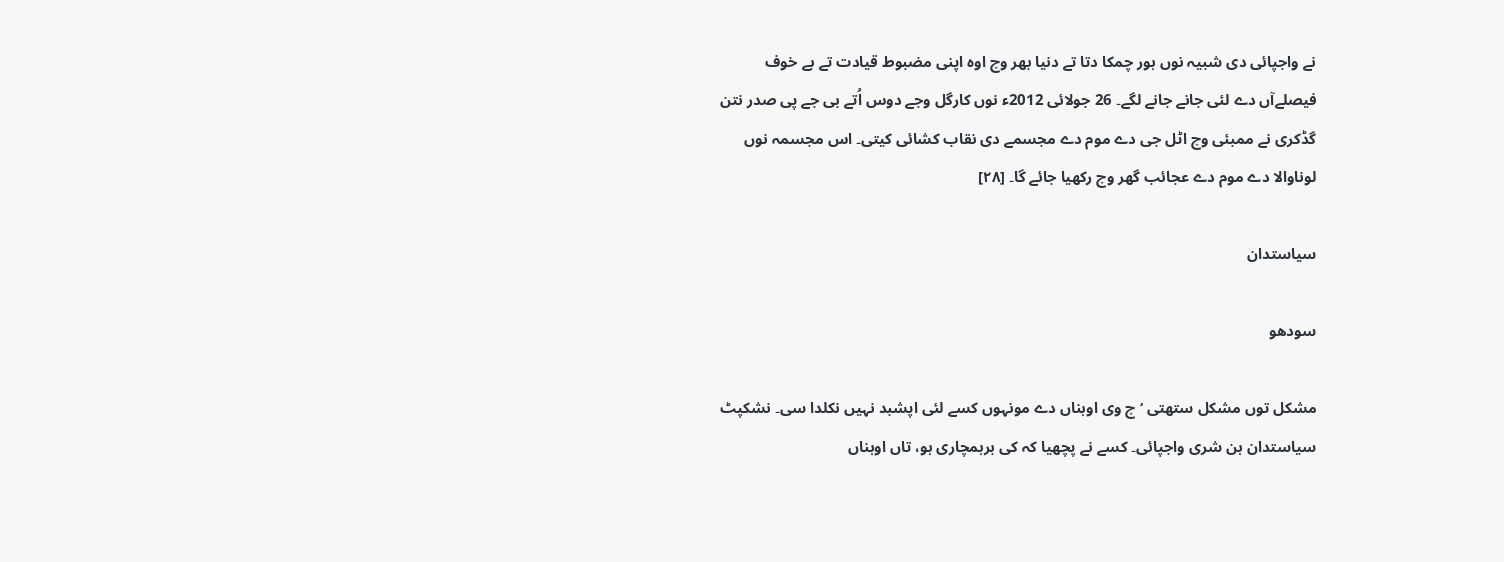نے واجپائی دی شبیہ نوں ہور چمکا دتا تے دنیا بھر وچ اوہ اپنی مضبوط قیادت تے بے خوف فیصلےآں دے لئی جانے جانے لگے۔ 26 جولائی 2012ء نوں کارگل وجے دوس اُتے بی جے پی صدر نتن گڈکری نے ممبئی وچ اٹل جی دے موم دے مجسمے دی نقاب کشائی کيتی۔ اس مجسمہ نوں لوناوالا دے موم دے عجائب گھر وچ رکھیا جائے گا۔ [۲۸]

سیاستدان

سودھو

مشکل توں مشکل ستھتی ‘چ وی اوہناں دے مونہوں کسے لئی اپشبد نہیں نکلدا سی۔ نشکپٹ سیاستدان ہن شری واجپائی۔ کسے نے پچھیا کہ کی برہمچاری ہو، تاں اوہناں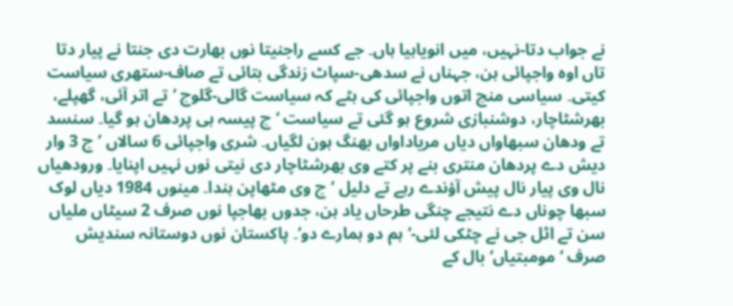نے جواب دتا-نہیں، میں انویاہیا ہاں۔ جے کسے راجنیتا نوں بھارت دی جنتا نے پیار دتا تاں اوہ واجپائی ہن، جہناں نے سدھی-سپاٹ زندگی بتائی تے صاف-ستھری سیاست کیتی۔ سیاسی منچ اتوں واجپائی کی ہٹے کہ سیاست گالی-گلوچ ’تے اتر آئی، گھپلے، بھرشٹاچار، دوشنبازی شروع ہو گئی تے سیاست ‘چ پیسہ ہی پردھان ہو گیا۔ سنسد تے ودھان سبھاواں دیاں مریاداواں بھنگ ہون لگیاں۔ شری واجپائی 6 سالاں ’چ 3 وار دیش دے پردھان منتری بنے پر کتے وی بھرشٹاچار دی نیتی نوں نہیں اپنایا۔ ورودھیاں نال وی پیار نال پیش آؤندے رہے تے دلیل ‘چ وی مٹھاپن ہندا۔ مینوں 1984 دیاں لوک سبھا چوناں دے نتیجے چنگی طرحاں یاد ہن، جدوں بھاجپا نوں صرف 2 سیٹاں ملیاں سن تے اٹل جی نے چٹکی لئی-‘ہم دو ہمارے دو‘۔ پاکستان نوں دوستانہ سندیش صرف ‘مومبتیاں‘ بال کے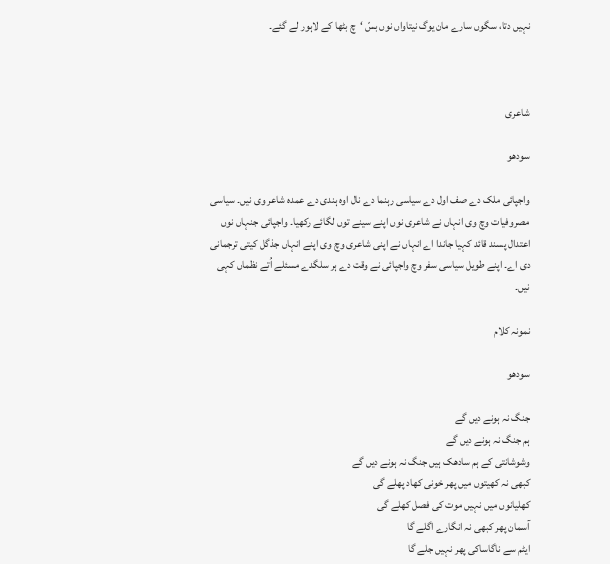نہیں دتا، سگوں سارے مان یوگ نیتاواں نوں بسّ ‘چ بٹھا کے لاہور لے گئے۔



شاعری

سودھو

واجپائی ملک دے صف اول دے سیاسی رہنما دے نال اوہ ہندی دے عمدہ شاعر وی نيں۔ سیاسی مصروفیات وچ وی انہاں نے شاعری نوں اپنے سینے توں لگائے رکھیا۔ واجپائی جنہاں نوں اعتدال پسند قائد کہیا جاندا اے انہاں نے اپنی شاعری وچ وی اپنے انہاں جذگل کيتی ترجمانی دی اے۔ اپنے طویل سیاسی سفر وچ واجپائی نے وقت دے ہر سلگدے مسئلے اُتے نظماں کہی نيں۔

نمونہ کلام

سودھو

جنگ نہ ہونے دیں گے
ہم جنگ نہ ہونے دیں گے
وشوشانتی کے ہم سادھک ہیں جنگ نہ ہونے دیں گے
کبھی نہ کھیتوں میں پھر خونی کھاد پھلے گی
کھلیانوں میں نہیں موت کی فصل کھلے گی
آسمان پھر کبھی نہ انگارے اگلے گا
ایٹم سے ناگاساکی پھر نہیں جلے گا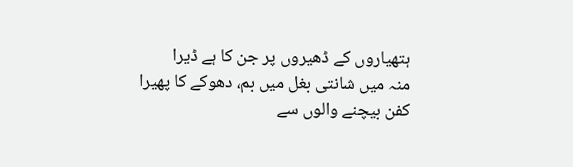ہتھیاروں کے ڈھیروں پر جن کا ہے ڈیرا
منہ میں شانتی بغل میں بم، دھوکے کا پھیرا
کفن بیچنے والوں سے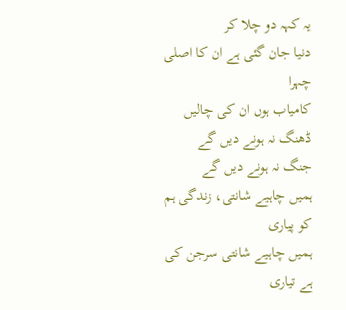یہ کہہ دو چلا کر
دنیا جان گئی ہے ان کا اصلی چہرا
کامیاب ہوں ان کی چالیں ڈھنگ نہ ہونے دیں گے
جنگ نہ ہونے دیں گے
ہمیں چاہیے شانتی، زندگی ہم کو پیاری
ہمیں چاہیے شانتی سرجن کی ہے تیاری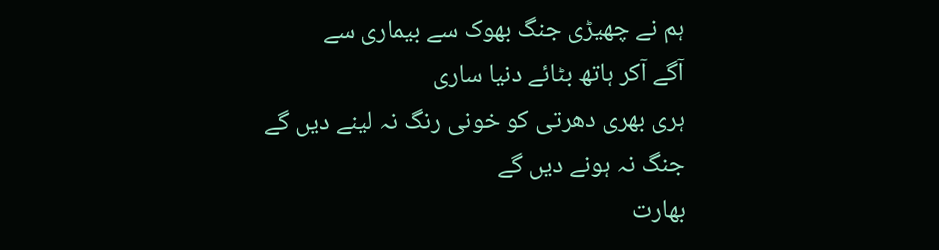ہم نے چھیڑی جنگ بھوک سے بیماری سے
آگے آکر ہاتھ بٹائے دنیا ساری
ہری بھری دھرتی کو خونی رنگ نہ لینے دیں گے
جنگ نہ ہونے دیں گے
بھارت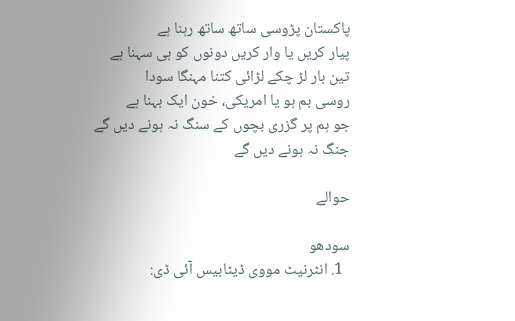پاکستان پڑوسی ساتھ ساتھ رہنا ہے
پیار کریں یا وار کریں دونوں کو ہی سہنا ہے
تین بار لڑ چکے لڑائی کتنا مہنگا سودا
روسی بم ہو یا امریکی، خون ایک بہنا ہے
جو ہم پر گزری بچوں کے سنگ نہ ہونے دیں گے
جنگ نہ ہونے دیں گے

حوالے

سودھو
  1. انٹرنیٹ مووی ڈیٹابیس آئی ڈی: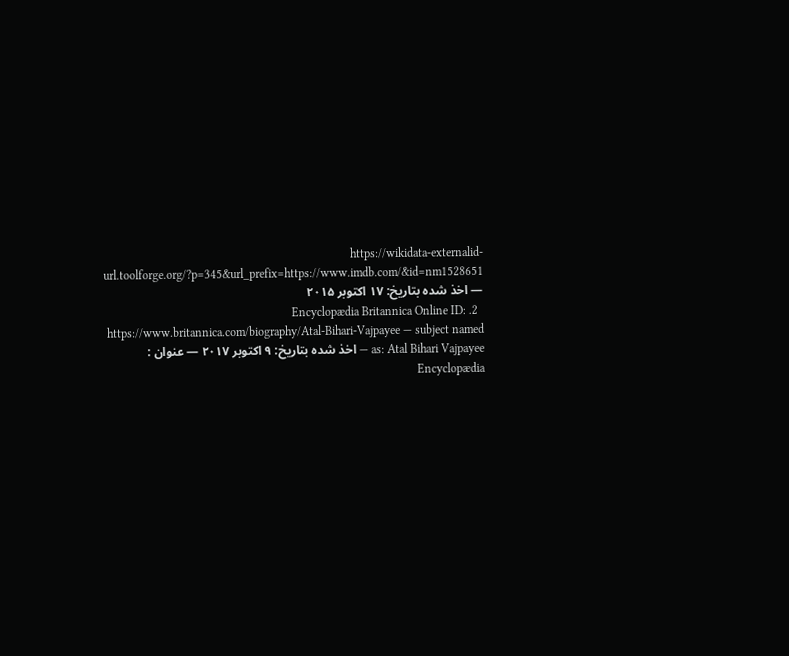https://wikidata-externalid-url.toolforge.org/?p=345&url_prefix=https://www.imdb.com/&id=nm1528651 — اخذ شدہ بتاریخ: ۱۷ اکتوبر ۲۰۱۵
  2. Encyclopædia Britannica Online ID: https://www.britannica.com/biography/Atal-Bihari-Vajpayee — subject named as: Atal Bihari Vajpayee — اخذ شدہ بتاریخ: ۹ اکتوبر ۲۰۱۷ — عنوان : Encyclopædia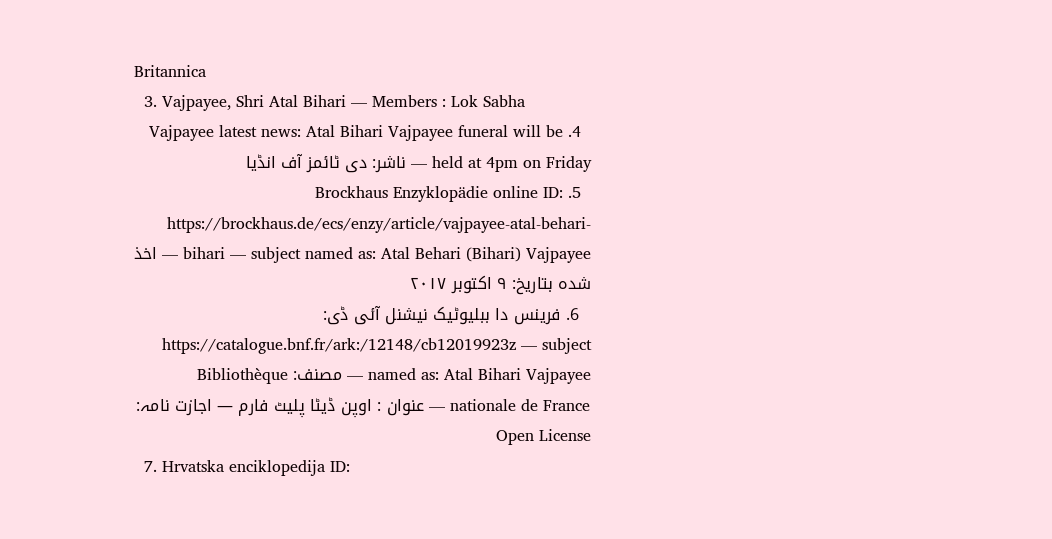Britannica
  3. Vajpayee, Shri Atal Bihari — Members : Lok Sabha
  4. Vajpayee latest news: Atal Bihari Vajpayee funeral will be held at 4pm on Friday — ناشر: دی ٹائمز آف انڈیا
  5. Brockhaus Enzyklopädie online ID: https://brockhaus.de/ecs/enzy/article/vajpayee-atal-behari-bihari — subject named as: Atal Behari (Bihari) Vajpayee — اخذ شدہ بتاریخ: ۹ اکتوبر ۲۰۱۷
  6. فرینس دا ببلیوٹیک نیشنل آئی ڈی: https://catalogue.bnf.fr/ark:/12148/cb12019923z — subject named as: Atal Bihari Vajpayee — مصنف: Bibliothèque nationale de France — عنوان : اوپن ڈیٹا پلیٹ فارم — اجازت نامہ: Open License
  7. Hrvatska enciklopedija ID: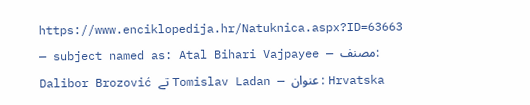https://www.enciklopedija.hr/Natuknica.aspx?ID=63663 — subject named as: Atal Bihari Vajpayee — مصنف: Dalibor Brozović تے Tomislav Ladan — عنوان : Hrvatska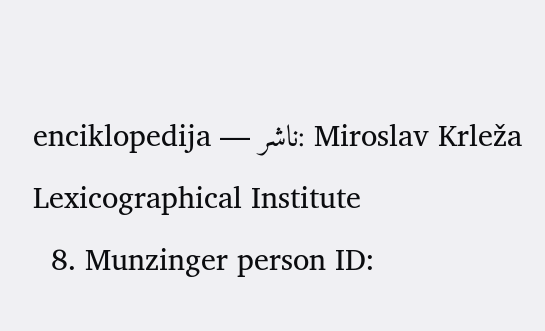enciklopedija — ناشر: Miroslav Krleža Lexicographical Institute
  8. Munzinger person ID: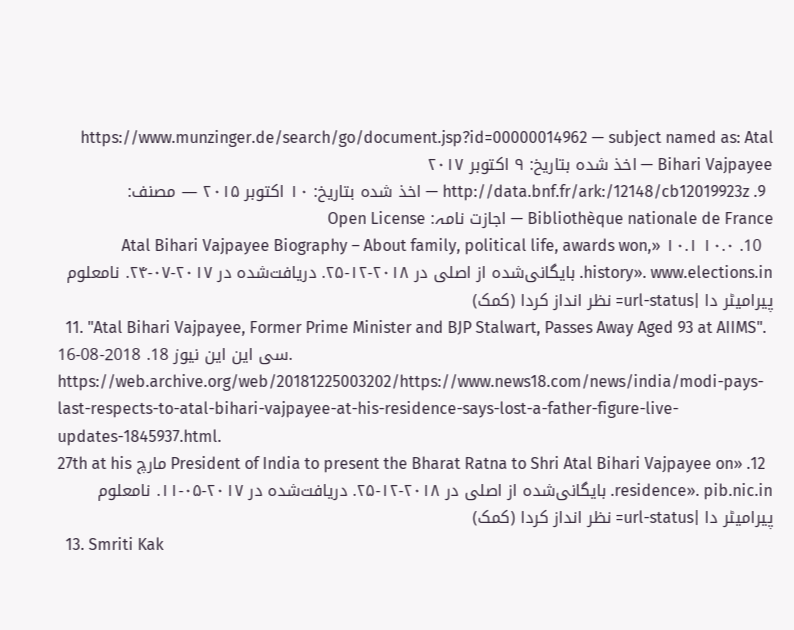https://www.munzinger.de/search/go/document.jsp?id=00000014962 — subject named as: Atal Bihari Vajpayee — اخذ شدہ بتاریخ: ۹ اکتوبر ۲۰۱۷
  9. http://data.bnf.fr/ark:/12148/cb12019923z — اخذ شدہ بتاریخ: ۱۰ اکتوبر ۲۰۱۵ — مصنف: Bibliothèque nationale de France — اجازت نامہ: Open License
  10. ۱۰.۰ ۱۰.۱ «Atal Bihari Vajpayee Biography – About family, political life, awards won, history». www.elections.in. بایگانی‌شده از اصلی در ۲۰۱۸-۱۲-۲۵. دریافت‌شده در ۲۰۱۷-۰۷-۲۴. نامعلوم پیرامیٹر دا |url-status= نظر انداز کردا (کمک)
  11. "Atal Bihari Vajpayee, Former Prime Minister and BJP Stalwart, Passes Away Aged 93 at AIIMS". سی این این نیوز 18. 2018-08-16. https://web.archive.org/web/20181225003202/https://www.news18.com/news/india/modi-pays-last-respects-to-atal-bihari-vajpayee-at-his-residence-says-lost-a-father-figure-live-updates-1845937.html.
  12. «President of India to present the Bharat Ratna to Shri Atal Bihari Vajpayee on مارچ 27th at his residence». pib.nic.in. بایگانی‌شده از اصلی در ۲۰۱۸-۱۲-۲۵. دریافت‌شده در ۲۰۱۷-۰۵-۱۱. نامعلوم پیرامیٹر دا |url-status= نظر انداز کردا (کمک)
  13. Smriti Kak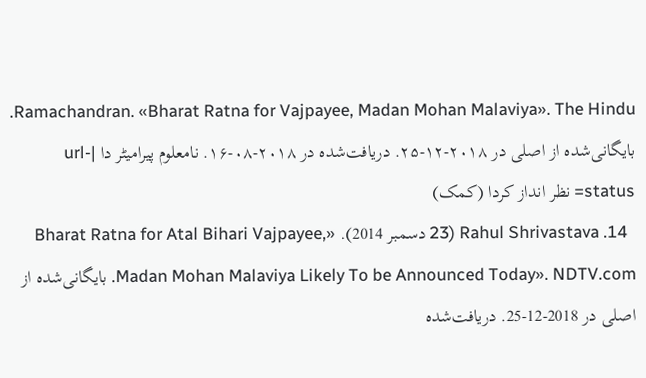Ramachandran. «Bharat Ratna for Vajpayee, Madan Mohan Malaviya». The Hindu. بایگانی‌شده از اصلی در ۲۰۱۸-۱۲-۲۵. دریافت‌شده در ۲۰۱۸-۰۸-۱۶. نامعلوم پیرامیٹر دا |url-status= نظر انداز کردا (کمک)
  14. Rahul Shrivastava (23 دسمبر 2014). «Bharat Ratna for Atal Bihari Vajpayee, Madan Mohan Malaviya Likely To be Announced Today». NDTV.com. بایگانی‌شده از اصلی در 2018-12-25. دریافت‌شده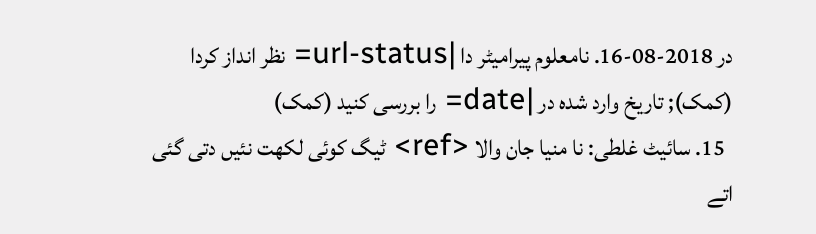در 2018-08-16. نامعلوم پیرامیٹر دا |url-status= نظر انداز کردا (کمک); تاریخ وارد شده در |date= را بررسی کنید (کمک)
  15. سائیٹ غلطی: نا منیا جان والا <ref> ٹیگ کوئی لکھت نئیں دتی گئی اتے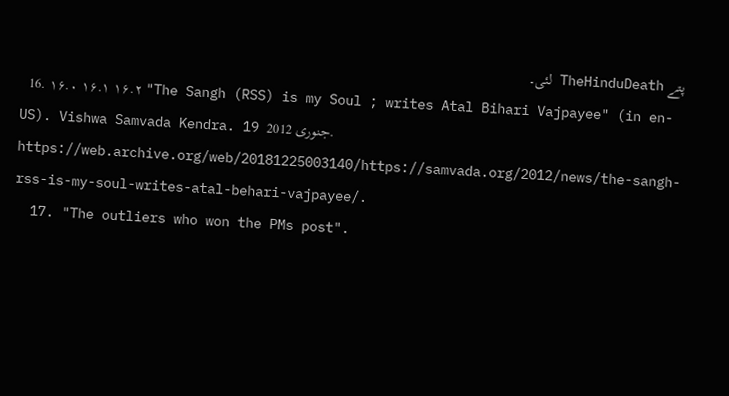پتے TheHinduDeath لئی۔
  16. ۱۶.۰ ۱۶.۱ ۱۶.۲ "The Sangh (RSS) is my Soul ; writes Atal Bihari Vajpayee" (in en-US). Vishwa Samvada Kendra. 19 جنوری 2012. https://web.archive.org/web/20181225003140/https://samvada.org/2012/news/the-sangh-rss-is-my-soul-writes-atal-behari-vajpayee/.
  17. "The outliers who won the PMs post".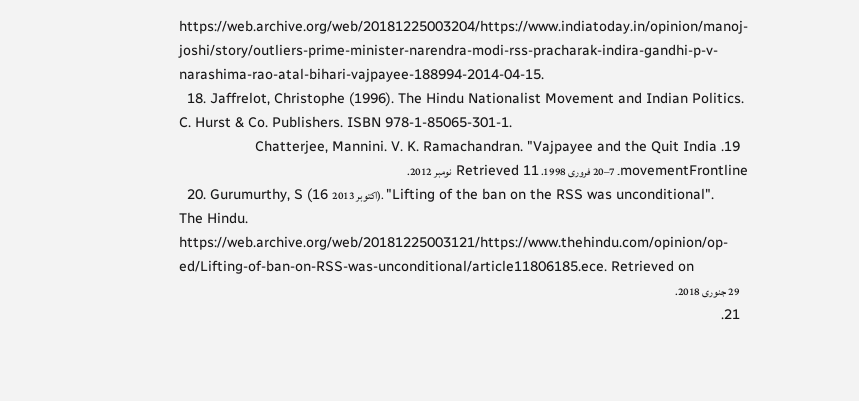https://web.archive.org/web/20181225003204/https://www.indiatoday.in/opinion/manoj-joshi/story/outliers-prime-minister-narendra-modi-rss-pracharak-indira-gandhi-p-v-narashima-rao-atal-bihari-vajpayee-188994-2014-04-15.
  18. Jaffrelot, Christophe (1996). The Hindu Nationalist Movement and Indian Politics. C. Hurst & Co. Publishers. ISBN 978-1-85065-301-1.
  19. Chatterjee, Mannini. V. K. Ramachandran. "Vajpayee and the Quit India movementFrontline۔ 7–20 فروری 1998. Retrieved 11 نومبر 2012.
  20. Gurumurthy, S (16 اکتوبر 2013). "Lifting of the ban on the RSS was unconditional". The Hindu. https://web.archive.org/web/20181225003121/https://www.thehindu.com/opinion/op-ed/Lifting-of-ban-on-RSS-was-unconditional/article11806185.ece. Retrieved on
    29 جنوری 2018.
  21.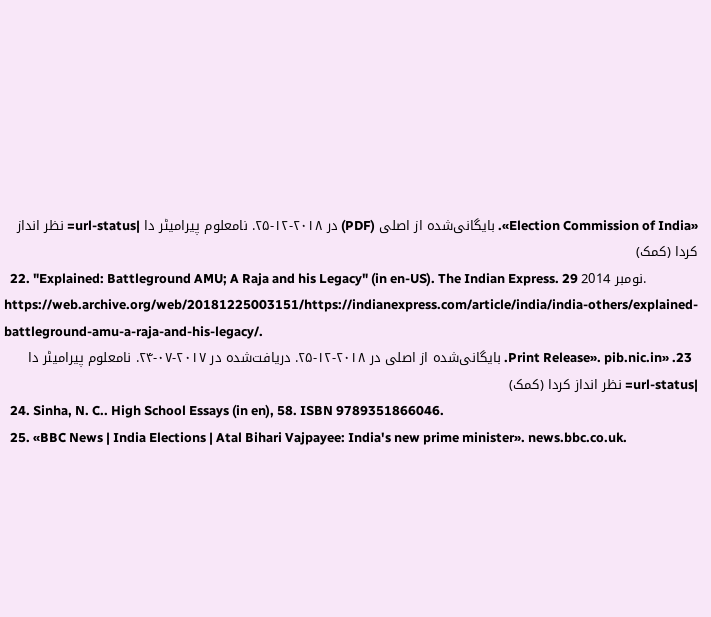«Election Commission of India». بایگانی‌شده از اصلی (PDF) در ۲۰۱۸-۱۲-۲۵. نامعلوم پیرامیٹر دا |url-status= نظر انداز کردا (کمک)
  22. "Explained: Battleground AMU; A Raja and his Legacy" (in en-US). The Indian Express. 29 نومبر 2014. https://web.archive.org/web/20181225003151/https://indianexpress.com/article/india/india-others/explained-battleground-amu-a-raja-and-his-legacy/.
  23. «Print Release». pib.nic.in. بایگانی‌شده از اصلی در ۲۰۱۸-۱۲-۲۵. دریافت‌شده در ۲۰۱۷-۰۷-۲۴. نامعلوم پیرامیٹر دا |url-status= نظر انداز کردا (کمک)
  24. Sinha, N. C.. High School Essays (in en), 58. ISBN 9789351866046.
  25. «BBC News | India Elections | Atal Bihari Vajpayee: India's new prime minister». news.bbc.co.uk.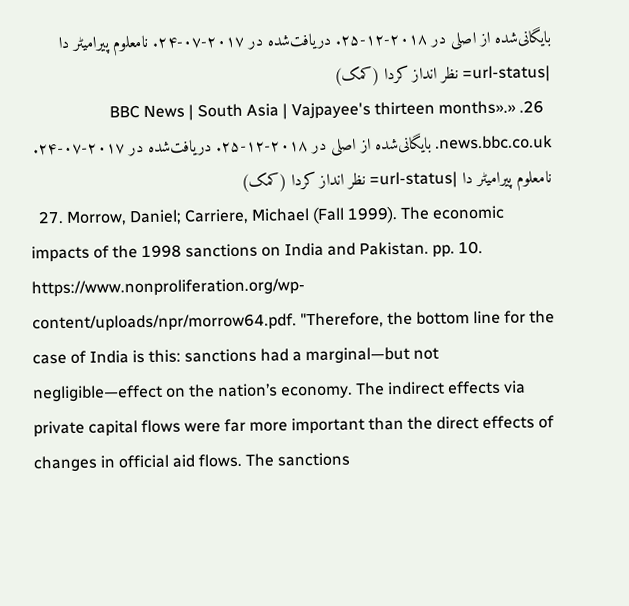بایگانی‌شده از اصلی در ۲۰۱۸-۱۲-۲۵. دریافت‌شده در ۲۰۱۷-۰۷-۲۴. نامعلوم پیرامیٹر دا |url-status= نظر انداز کردا (کمک)
  26. «BBC News | South Asia | Vajpayee's thirteen months». news.bbc.co.uk. بایگانی‌شده از اصلی در ۲۰۱۸-۱۲-۲۵. دریافت‌شده در ۲۰۱۷-۰۷-۲۴. نامعلوم پیرامیٹر دا |url-status= نظر انداز کردا (کمک)
  27. Morrow, Daniel; Carriere, Michael (Fall 1999). The economic impacts of the 1998 sanctions on India and Pakistan. pp. 10. https://www.nonproliferation.org/wp-content/uploads/npr/morrow64.pdf. "Therefore, the bottom line for the case of India is this: sanctions had a marginal—but not negligible—effect on the nation’s economy. The indirect effects via private capital flows were far more important than the direct effects of changes in official aid flows. The sanctions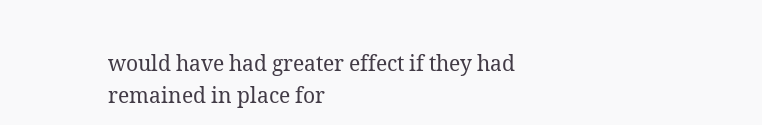would have had greater effect if they had remained in place for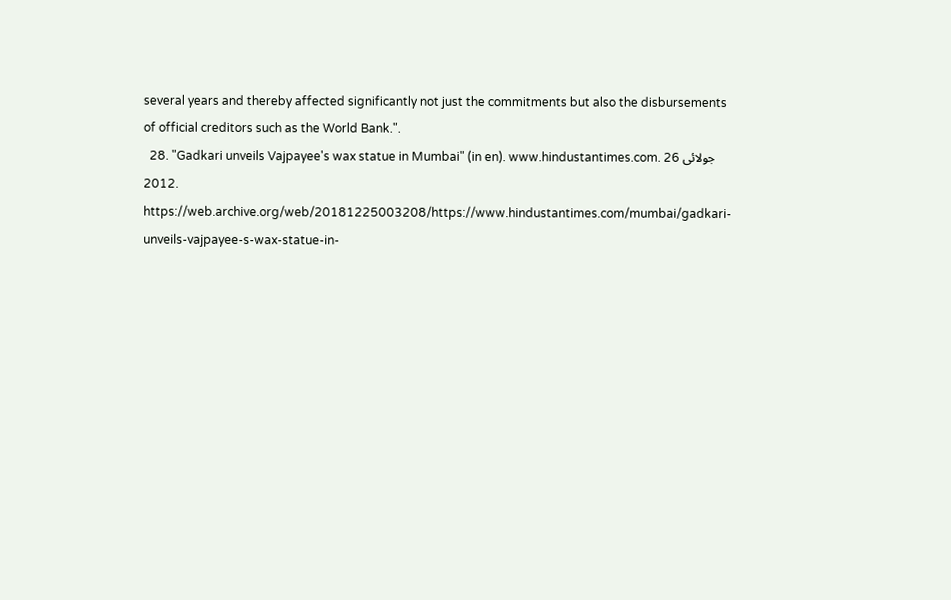several years and thereby affected significantly not just the commitments but also the disbursements of official creditors such as the World Bank.".
  28. "Gadkari unveils Vajpayee's wax statue in Mumbai" (in en). www.hindustantimes.com. 26 جولائی 2012. https://web.archive.org/web/20181225003208/https://www.hindustantimes.com/mumbai/gadkari-unveils-vajpayee-s-wax-statue-in-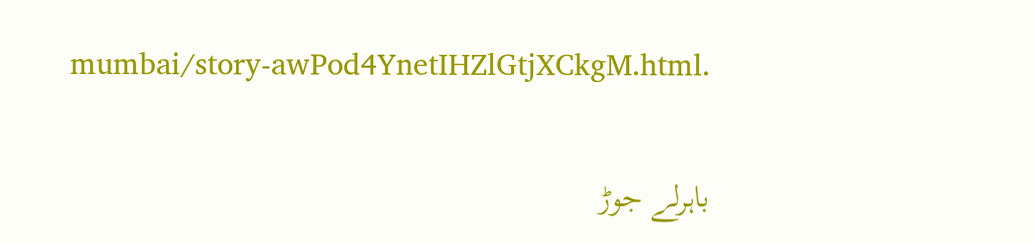mumbai/story-awPod4YnetIHZlGtjXCkgM.html.

باہرلے جوڑ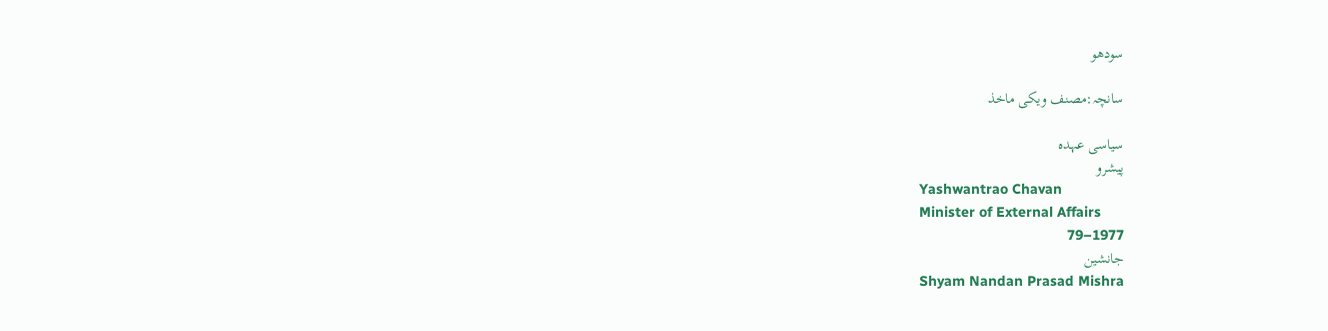سودھو

سانچہ:مصنف ویکی ماخذ

سیاسی عہدہ
پیشرو
Yashwantrao Chavan
Minister of External Affairs
1977–79
جانشین
Shyam Nandan Prasad Mishra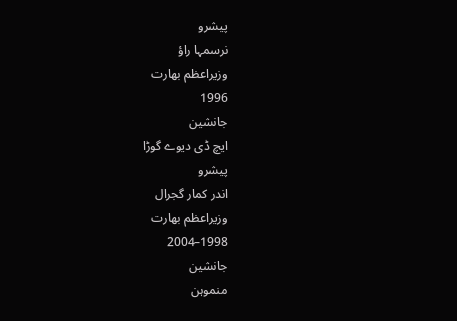پیشرو
نرسمہا راؤ
وزیراعظم بھارت
1996
جانشین
ایچ ڈی دیوے گوڑا
پیشرو
اندر کمار گجرال
وزیراعظم بھارت
1998–2004
جانشین
منموہن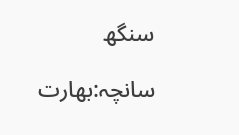سنگھ

سانچہ:بھارت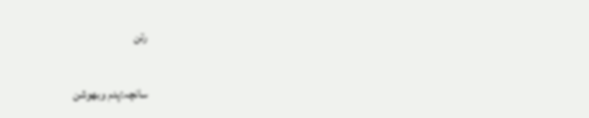رتن


سانچہ:پدم وبھوشن